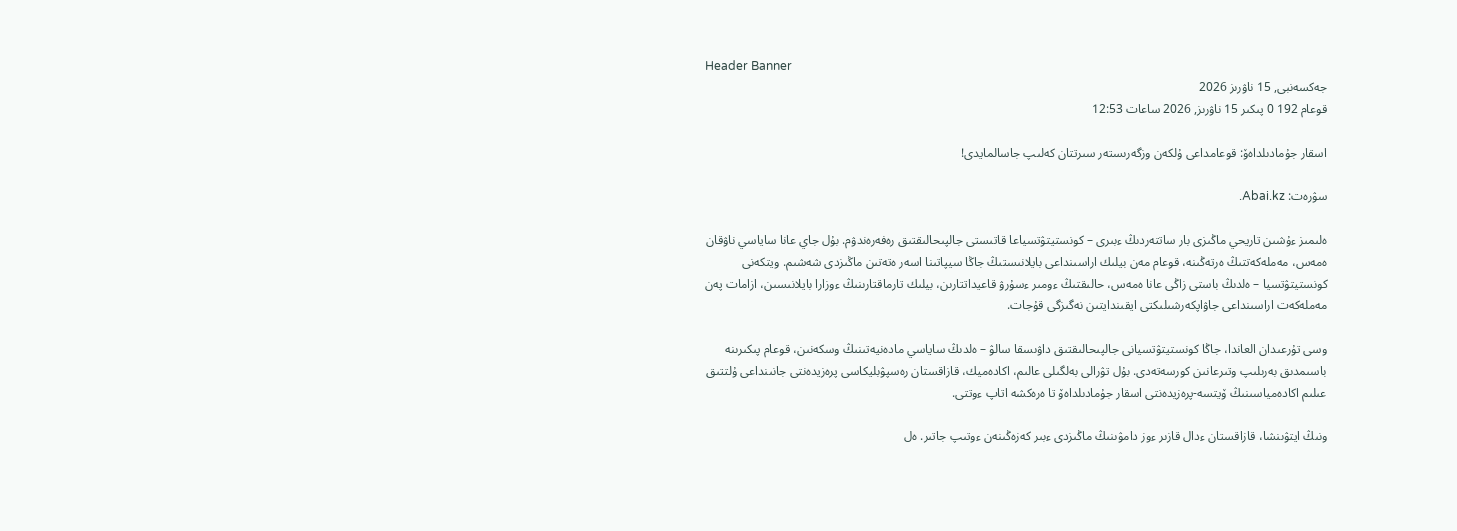Header Banner
جەكسەنبى, 15 ناۋرىز 2026
قوعام 192 0 پىكىر 15 ناۋرىز, 2026 ساعات 12:53

اسقار جۇمادىلداەۆ: قوعامداعى ۇلكەن وزگەرىستەر سىرتتان كەلىپ جاسالمايدى!

سۋرەت: Abai.kz.

ەلىمىز ءۇشىن تاريحي ماڭىزى بار ساتتەردىڭ ءبىرى – كونستيتۋتسياعا قاتىستى جالپىحالىقتىق رەفەرەندۋم. بۇل جاي عانا ساياسي ناۋقان ەمەس، مەملەكەتتىڭ ەرتەڭىنە، قوعام مەن بيلىك اراسىنداعى بايلانىستىڭ جاڭا سيپاتىنا اسەر ەتەتىن ماڭىزدى شەشىم. ويتكەنى كونستيتۋتسيا – ەلدىڭ باستى زاڭى عانا ەمەس، حالىقتىڭ ءومىر ءسۇرۋ قاعيداتتارىن، بيلىك تارماقتارىنىڭ ءوزارا بايلانىسىن، ازامات پەن مەملەكەت اراسىنداعى جاۋاپكەرشىلىكتى ايقىندايتىن نەگىزگى قۇجات.

وسى تۇرعىدان العاندا، جاڭا كونستيتۋتسيانى جالپىحالىقتىق داۋىسقا سالۋ – ەلدىڭ ساياسي مادەنيەتىنىڭ وسكەنىن، قوعام پىكىرىنە باسىمدىق بەرىلىپ وتىرعانىن كورسەتەدى. بۇل تۋرالى بەلگىلى عالىم، اكادەميك، قازاقستان رەسپۋبليكاسى پرەزيدەنتى جانىنداعى ۇلتتىق عىلىم اكادەمياسىنىڭ ۆيتسە-پرەزيدەنتى اسقار جۇمادىلداەۆ تا ەرەكشە اتاپ ءوتتى.

ونىڭ ايتۋىنشا، قازاقستان ءدال قازىر ءوز دامۋىنىڭ ماڭىزدى ءبىر كەزەڭىنەن ءوتىپ جاتىر. ەل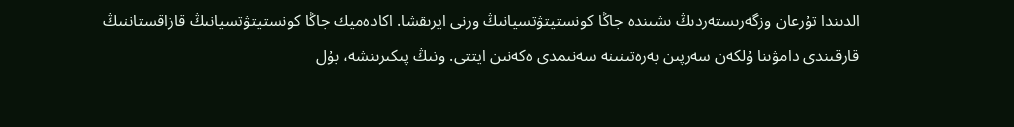الدىندا تۇرعان وزگەرىستەردىڭ ىشىندە جاڭا كونستيتۋتسيانىڭ ورنى ايرىقشا. اكادەميك جاڭا كونستيتۋتسيانىڭ قازاقستاننىڭ قارقىندى دامۋىنا ۇلكەن سەرپىن بەرەتىنىنە سەنىمدى ەكەنىن ايتتى. ونىڭ پىكىرىنشە، بۇل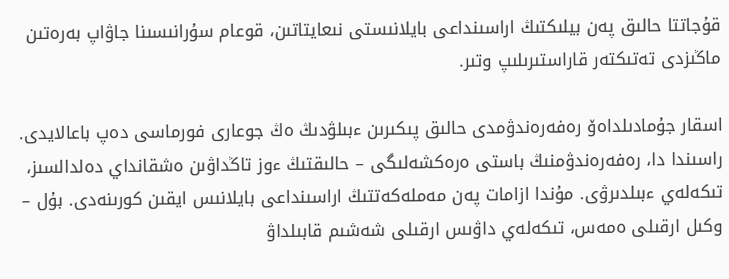قۇجاتتا حالىق پەن بيلىكتىڭ اراسىنداعى بايلانىستى نىعايتاتىن، قوعام سۇرانىسىنا جاۋاپ بەرەتىن ماڭىزدى تەتىكتەر قاراستىرىلىپ وتىر.

اسقار جۇمادىلداەۆ رەفەرەندۋمدى حالىق پىكىرىن ءبىلۋدىڭ ەڭ جوعارى فورماسى دەپ باعالايدى. راسىندا دا، رەفەرەندۋمنىڭ باستى ەرەكشەلىگى – حالىقتىڭ ءوز تاڭداۋىن ەشقانداي دەلدالسىز، تىكەلەي ءبىلدىرۋى. مۇندا ازامات پەن مەملەكەتتىڭ اراسىنداعى بايلانىس ايقىن كورىنەدى. بۇل – وكىل ارقىلى ەمەس، تىكەلەي داۋىس ارقىلى شەشىم قابىلداۋ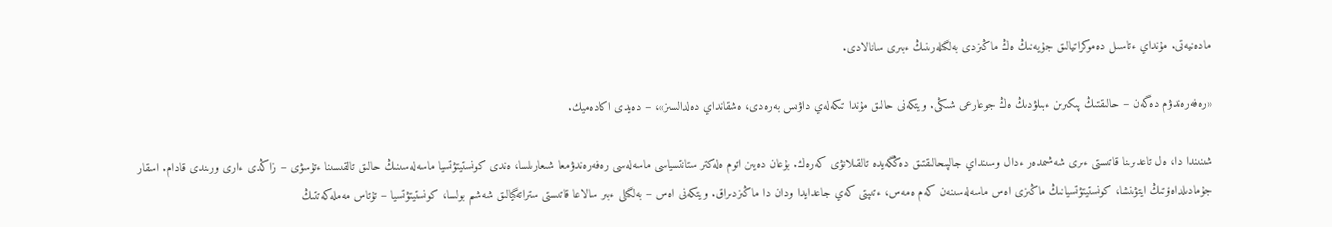مادەنيەتى. مۇنداي ءتاسىل دەموكراتيالىق جۇيەنىڭ ەڭ ماڭىزدى بەلگىلەرىنىڭ ءبىرى سانالادى.

«رەفەرەندۋم دەگەن – حالىقتىڭ پىكىرىن ءبىلۋدىڭ ەڭ جوعارعى شىڭى. ويتكەنى حالىق مۇندا تىكەلەي داۋىس بەرەدى، ەشقانداي دەلدالسىز»، – دەيدى اكادەميك.

شىنىندا دا، ەل تاعدىرىنا قاتىستى ءىرى شەشىمدەر ءدال وسىنداي جالپىحالىقتىق دەڭگەيدە تالقىلانۋى كەرەك. بۇعان دەيىن اتوم ەلەكتر ستانتسياسى ماسەلەسى رەفەرەندۋمعا شىعارىلسا، ەندى كونستيتۋتسيا ماسەلەسىنىڭ حالىق تالقىسىنا ءتۇسۋى – زاڭدى ءارى ورىندى قادام. اسقار جۇمادىلداەۆتىڭ ايتۋىنشا، كونستيتۋتسيانىڭ ماڭىزى اەس ماسەلەسىنەن كەم ەمەس، ءتىپتى كەي جاعدايدا ودان دا ماڭىزدىراق. ويتكەنى اەس – بەلگىلى ءبىر سالاعا قاتىستى ستراتەگيالىق شەشىم بولسا، كونستيتۋتسيا – تۇتاس مەملەكەتتىڭ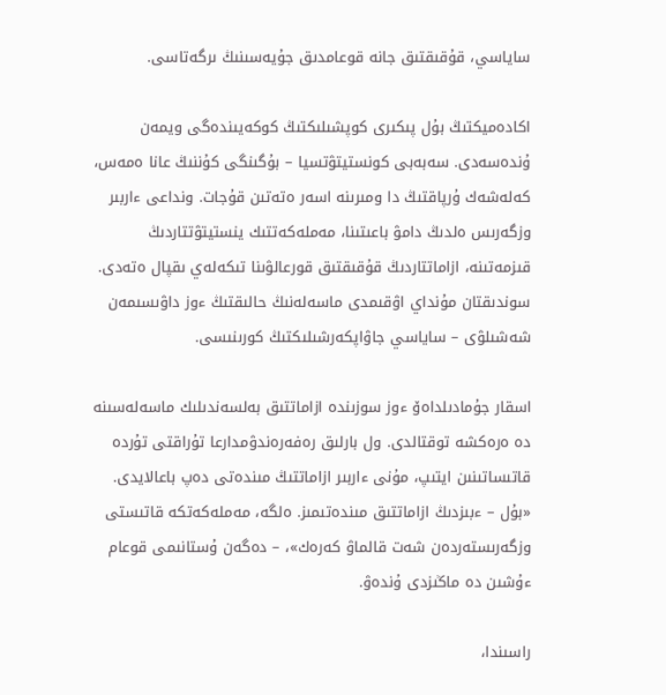ساياسي، قۇقىقتىق جانە قوعامدىق جۇيەسىنىڭ ىرگەتاسى.

اكادەميكتىڭ بۇل پىكىرى كوپشىلىكتىڭ كوكەيىندەگى ويمەن ۇندەسەدى. سەبەبى كونستيتۋتسيا – بۇگىنگى كۇننىڭ عانا ەمەس، كەلەشەك ۇرپاقتىڭ دا ومىرىنە اسەر ەتەتىن قۇجات. ونداعى ءاربىر وزگەرىس ەلدىڭ دامۋ باعىتىنا، مەملەكەتتىك ينستيتۋتتاردىڭ قىزمەتىنە، ازاماتتاردىڭ قۇقىقتىق قورعالۋىنا تىكەلەي ىقپال ەتەدى. سوندىقتان مۇنداي اۋقىمدى ماسەلەنىڭ حالىقتىڭ ءوز داۋىسىمەن شەشىلۋى – ساياسي جاۋاپكەرشىلىكتىڭ كورىنىسى.

اسقار جۇمادىلداەۆ ءوز سوزىندە ازاماتتىق بەلسەندىلىك ماسەلەسىنە دە ەرەكشە توقتالدى. ول بارلىق رەفەرەندۋمدارعا تۇراقتى تۇردە قاتىساتىنىن ايتىپ، مۇنى ءاربىر ازاماتتىڭ مىندەتى دەپ باعالايدى. «بۇل – ءبىزدىڭ ازاماتتىق مىندەتىمىز. ەلگە، مەملەكەتكە قاتىستى وزگەرىستەردەن شەت قالماۋ كەرەك»، – دەگەن ۇستانىمى قوعام ءۇشىن دە ماڭىزدى ۇندەۋ.

راسىندا،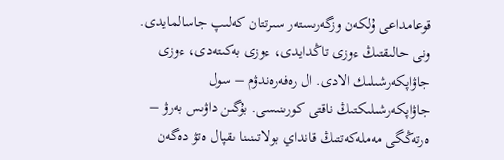قوعامداعى ۇلكەن وزگەرىستەر سىرتتان كەلىپ جاسالمايدى. ونى حالىقتىڭ ءوزى تاڭدايدى، ءوزى بەكىتەدى، ءوزى جاۋاپكەرشىلىك الادى. ال رەفەرەندۋم – سول جاۋاپكەرشىلىكتىڭ ناقتى كورىنىسى. بۇگىن داۋىس بەرۋ – ەرتەڭگى مەملەكەتتىڭ قانداي بولاتىنىنا ىقپال ەتۋ دەگەن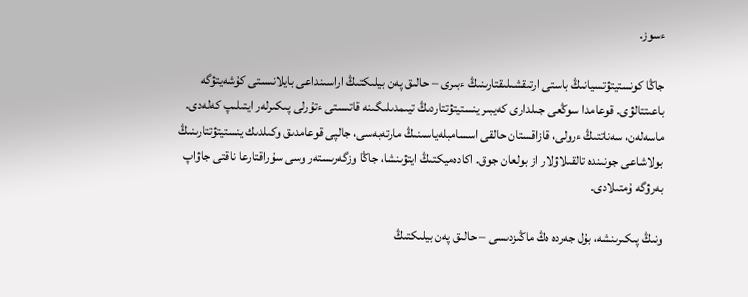ءسوز.

جاڭا كونستيتۋتسيانىڭ باستى ارتىقشىلىقتارىنىڭ ءبىرى – حالىق پەن بيلىكتىڭ اراسىنداعى بايلانىستى كۇشەيتۋگە باعىتتالۋى. قوعامدا سوڭعى جىلدارى كەيبىر ينستيتۋتتاردىڭ تيىمدىلىگىنە قاتىستى ءتۇرلى پىكىرلەر ايتىلىپ كەلەدى. ماسەلەن، سەناتتىڭ ءرولى، قازاقستان حالقى اسسامبلەياسىنىڭ مارتەبەسى، جالپى قوعامدىق وكىلدىك ينستيتۋتتارىنىڭ بولاشاعى جونىندە تالقىلاۋلار از بولعان جوق. اكادەميكتىڭ ايتۋىنشا، جاڭا وزگەرىستەر وسى سۇراقتارعا ناقتى جاۋاپ بەرۋگە ۇمتىلادى.

ونىڭ پىكىرىنشە، بۇل جەردە ەڭ ماڭىزدىسى – حالىق پەن بيلىكتىڭ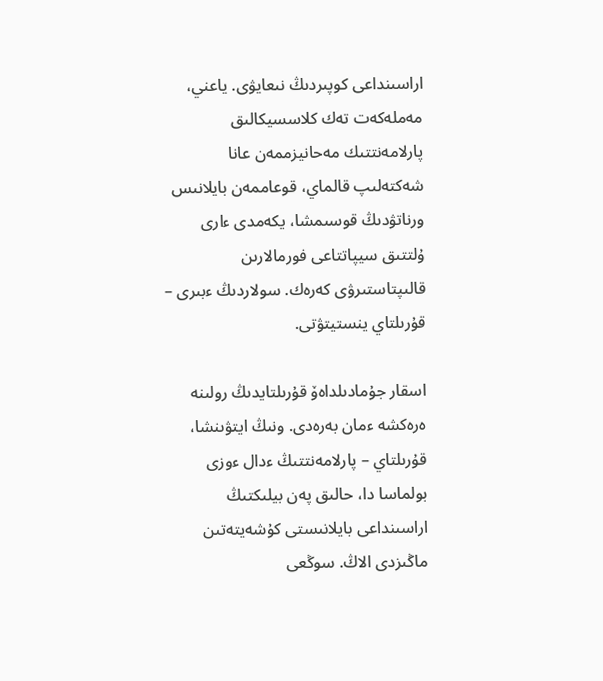اراسىنداعى كوپىردىڭ نىعايۋى. ياعني، مەملەكەت تەك كلاسسيكالىق پارلامەنتتىك مەحانيزممەن عانا شەكتەلىپ قالماي، قوعاممەن بايلانىس ورناتۋدىڭ قوسىمشا، يكەمدى ءارى ۇلتتىق سيپاتتاعى فورمالارىن قالىپتاستىرۋى كەرەك. سولاردىڭ ءبىرى – قۇرىلتاي ينستيتۋتى.

اسقار جۇمادىلداەۆ قۇرىلتايدىڭ رولىنە ەرەكشە ءمان بەرەدى. ونىڭ ايتۋىنشا، قۇرىلتاي – پارلامەنتتىڭ ءدال ءوزى بولماسا دا، حالىق پەن بيلىكتىڭ اراسىنداعى بايلانىستى كۇشەيتەتىن ماڭىزدى الاڭ. سوڭعى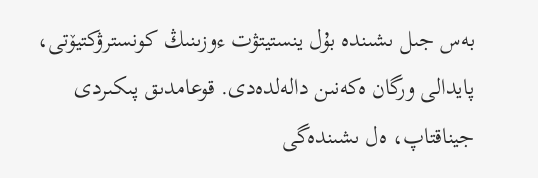بەس جىل ىشىندە بۇل ينستيتۋت ءوزىنىڭ كونسترۋكتيۆتى، پايدالى ورگان ەكەنىن دالەلدەدى. قوعامدىق پىكىردى جيناقتاپ، ەل ىشىندەگى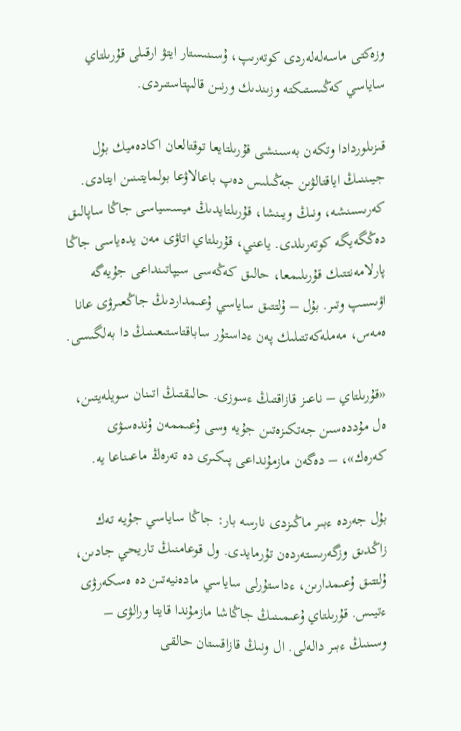وزەكتى ماسەلەلەردى كوتەرىپ، ۇسىنىستار ايتۋ ارقىلى قۇرىلتاي ساياسي كەڭىستىكتە وزىندىك ورنىن قالىپتاستىردى.

قىزىلوردادا وتكەن بەسىنشى قۇرىلتايعا توقتالعان اكادەميك بۇل جيىننىڭ اياقتالۋىن جەڭىلىس دەپ باعالاۋعا بولمايتىنىن ايتادى. كەرىسىنشە، ونىڭ ويىنشا، قۇرىلتايدىڭ ميسسياسى جاڭا ساپالىق دەڭگەيگە كوتەرىلدى. ياعني، قۇرىلتاي اتاۋى مەن يدەياسى جاڭا پارلامەنتتىك قۇرىلىمعا، حالىق كەڭەسى سيپاتىنداعى جۇيەگە اۋىسىپ وتىر. بۇل – ۇلتتىق ساياسي ۇعىمداردىڭ جاڭعىرۋى عانا ەمەس، مەملەكەتتىلىك پەن ءداستۇر ساباقتاستىعىنىڭ دا بەلگىسى.

«قۇرىلتاي – ناعىز قازاقتىڭ ءسوزى. حالىقتىڭ اتىنان سويلەيتىن، ەل مۇددەسىن جەتكىزەتىن جۇيە وسى ۇعىممەن ۇندەسۋى كەرەك»، – دەگەن مازمۇنداعى پىكىرى دە تەرەڭ ماعىناعا يە.

بۇل جەردە ءبىر ماڭىزدى نارسە بار: جاڭا ساياسي جۇيە تەك زاڭدىق وزگەرىستەردەن تۇرمايدى. ول قوعامنىڭ تاريحي جادىن، ۇلتتىق ۇعىمدارىن، ءداستۇرلى ساياسي مادەنيەتىن دە ەسكەرۋى ءتيىس. قۇرىلتاي ۇعىمىنىڭ جاڭاشا مازمۇندا قايتا ورالۋى – وسىنىڭ ءبىر دالەلى. ال ونىڭ قازاقستان حالقى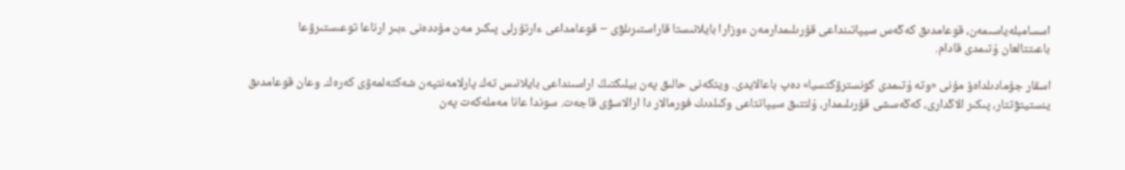اسسامبلەياسىمەن، قوعامدىق كەڭەس سيپاتىنداعى قۇرىلىمدارمەن ءوزارا بايلانىستا قاراستىرىلۋى – قوعامداعى ءارتۇرلى پىكىر مەن مۇددەنى ءبىر ارناعا توعىستىرۋعا باعىتتالعان ۇتىمدى قادام.

اسقار جۇمادىلداەۆ مۇنى «وتە ۇتىمدى كونسترۋكتسيا» دەپ باعالايدى. ويتكەنى حالىق پەن بيلىكتىڭ اراسىنداعى بايلانىس تەك پارلامەنتپەن شەكتەلمەۋى كەرەك. وعان قوعامدىق ينستيتۋتتار، پىكىر الاڭدارى، كەڭەسشى قۇرىلىمدار، ۇلتتىق سيپاتتاعى وكىلدىك فورمالار دا ارالاسۋى قاجەت. سوندا عانا مەملەكەت پەن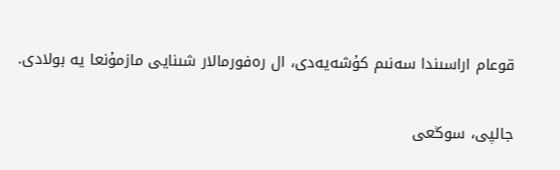قوعام اراسىندا سەنىم كۇشەيەدى، ال رەفورمالار شىنايى مازمۇنعا يە بولادى.

جالپى، سوڭعى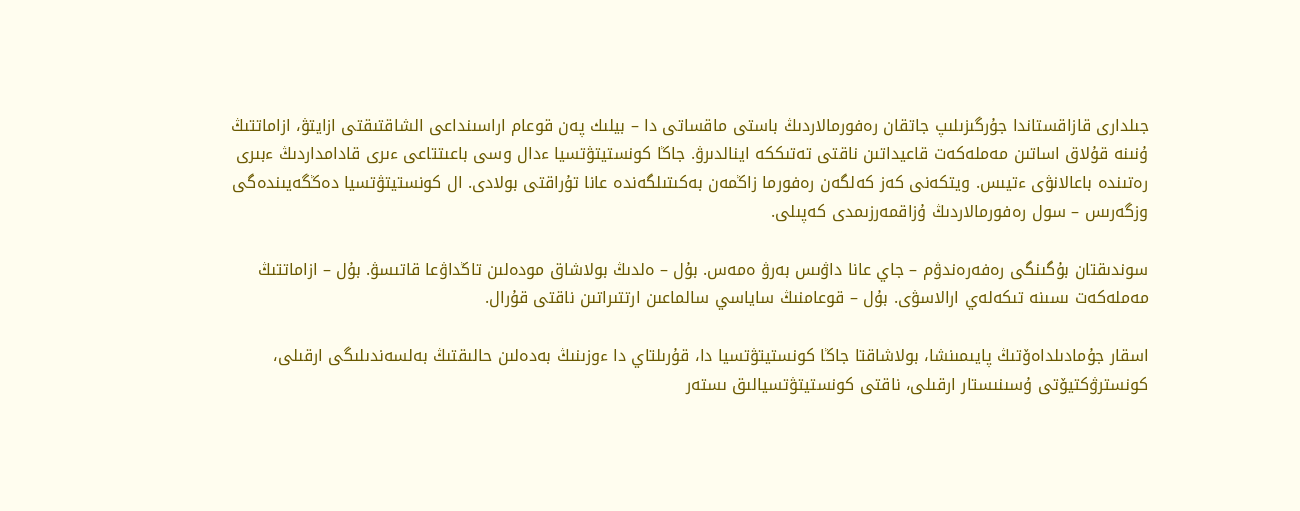جىلدارى قازاقستاندا جۇرگىزىلىپ جاتقان رەفورمالاردىڭ باستى ماقساتى دا – بيلىك پەن قوعام اراسىنداعى الشاقتىقتى ازايتۋ، ازاماتتىڭ ۇنىنە قۇلاق اساتىن مەملەكەت قاعيداتىن ناقتى تەتىككە اينالدىرۋ. جاڭا كونستيتۋتسيا ءدال وسى باعىتتاعى ءىرى قادامداردىڭ ءبىرى رەتىندە باعالانۋى ءتيىس. ويتكەنى كەز كەلگەن رەفورما زاڭمەن بەكىتىلگەندە عانا تۇراقتى بولادى. ال كونستيتۋتسيا دەڭگەيىندەگى وزگەرىس – سول رەفورمالاردىڭ ۇزاقمەرزىمدى كەپىلى.

سوندىقتان بۇگىنگى رەفەرەندۋم – جاي عانا داۋىس بەرۋ ەمەس. بۇل – ەلدىڭ بولاشاق مودەلىن تاڭداۋعا قاتىسۋ. بۇل – ازاماتتىڭ مەملەكەت ىسىنە تىكەلەي ارالاسۋى. بۇل – قوعامنىڭ ساياسي سالماعىن ارتتىراتىن ناقتى قۇرال.

اسقار جۇمادىلداەۆتىڭ پايىمىنشا، بولاشاقتا جاڭا كونستيتۋتسيا دا، قۇرىلتاي دا ءوزىنىڭ بەدەلىن حالىقتىڭ بەلسەندىلىگى ارقىلى، كونسترۋكتيۆتى ۇسىنىستار ارقىلى، ناقتى كونستيتۋتسيالىق ىستەر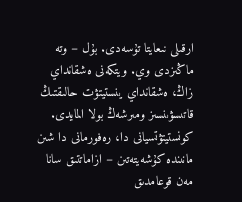ارقىلى نىعايتا تۇسەدى. بۇل – وتە ماڭىزدى وي. ويتكەنى ەشقانداي زاڭ، ەشقانداي ينستيتۋت حالىقتىڭ قاتىسۋىنسىز ومىرشەڭ بولا المايدى. كونستيتۋتسيانى دا، رەفورمانى دا شىن مانىندە كۇشەيتەتىن – ازاماتتىق سانا مەن قوعامدىق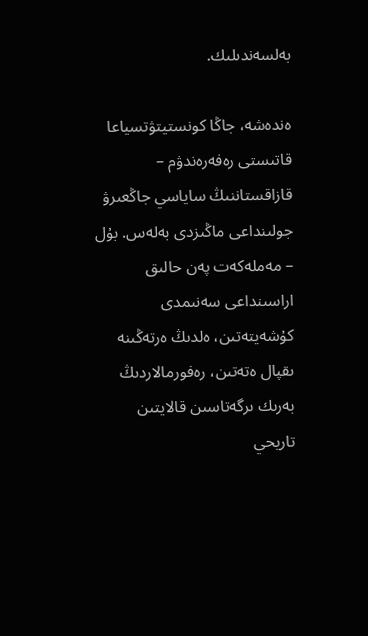بەلسەندىلىك.

ەندەشە، جاڭا كونستيتۋتسياعا قاتىستى رەفەرەندۋم – قازاقستاننىڭ ساياسي جاڭعىرۋ جولىنداعى ماڭىزدى بەلەس. بۇل – مەملەكەت پەن حالىق اراسىنداعى سەنىمدى كۇشەيتەتىن، ەلدىڭ ەرتەڭىنە ىقپال ەتەتىن، رەفورمالاردىڭ بەرىك ىرگەتاسىن قالايتىن تاريحي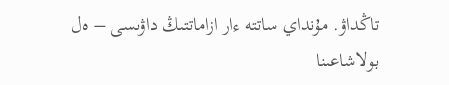تاڭداۋ. مۇنداي ساتتە ءار ازاماتتىڭ داۋىسى – ەل بولاشاعىنا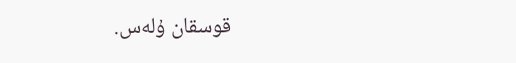قوسقان ۇلەس.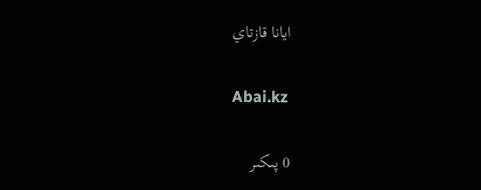ايانا قازتاي

Abai.kz

0 پىكىر